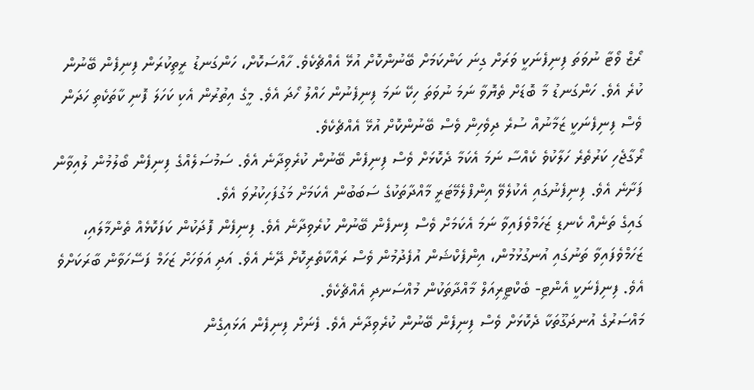ރޯޒް ވޯޓާ ނުވަތަ ފިނިފެނަކީ ވަރަށް ގިނަ ކަންކަމަށް ބޭނުންކޮށް އުޅޭ އެއްޗެކެވެ. ހާއްސަކޮށް، ހަންގަނޑު ރީތިކުރަން ފިނިފެން ބޭނުން ކުރެ އެވެ. ހަންގަނޑު މާ ބޮޑަށް ތެޔޮވާ ނަމަ ނުވަތަ ހިކޭ ނަމަ ފިނިފެނުން ހައްލު ހޯދަ އެވެ. މީގެ އިތުރުން އެކި ކަހަލަ ފޮނި ކާތަކެތި ހަދަން ވެސް ފިނިފެނަކީ ޒަމާނުއް ސުރެ ދިވެހިން ވެސް ބޭނުންކޮށް އުޅޭ އެއްޗެކެވެ.
ރޯގާޖެހި ކަރުތެރެ ހަލާކުވެ ކެއްސާ ނަމަ އެކަމާ ދެކޮޅަށް ވެސް ފިނިފެން ބޭނުން ކުރެވިދާނެ އެވެ. ސަމުސަލެއްގެ ފިނިފެން ބޯލުމުން ލުއިވާން ފަށާނެ އެވެ. ފިނިފެނުގައި އެކުލެވޭ އިންފްލެމޭޓަރީ މާއްދާތަކުގެ ސަބަބުން އެކަމަށް މަގުފަހިކުރުވަ އެވެ.
ގައިގެ ތަނެއް ކެނޑި ޒަހަމްވެފައިވާ ނަމަ އެކަމަށް ވެސް ފިނފެން ބޭނުން ކުރެވިދާނެ އެވެ. ފިނިފެން ފޮދަކުން ކަފަކޮޅެއް ތެންމާލައި، ޒަހަމްވެފައިވާ ތަނުގައި އުނގުޅުމުން، އިންފެކްޝަން އުފެދުމުން ވެސް ރައްކާތެރިކޮށް ދޭނެ އެވެ. އަދި އަވަހަށް ޒަހަމް ފަސޭހަވާން ބާރަކަށްވެ އެވެ. ފިނިފެނަކީ އެންޓި- ބެކްޓީރިއަލް މާއްދާތަކުން މުއްސަނދި އެއްޗެކެވެ.
މައްސަރުގެ އުނދަގޫތަކާ ދެކޮޅަށް ވެސް ފިނިފެން ބޭނުން ކުރެވިދާނެ އެވެ. ފެނަށް ފިނިފެން އަޅައިގެން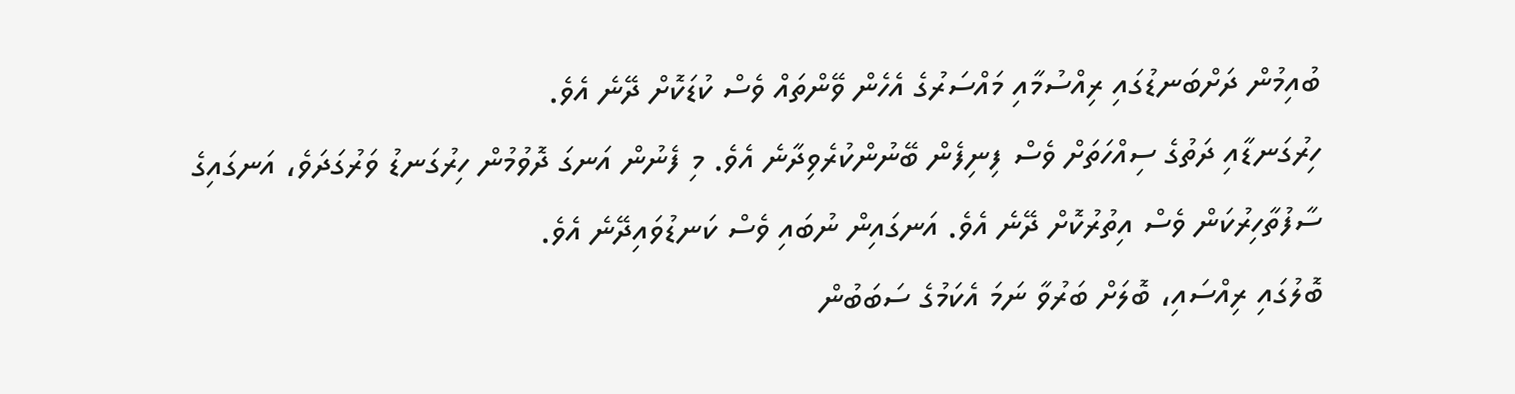ބުއިމުން ދަށްބަނޑުގައި ރިއްސުމާއި މައްސަރުގެ އެހެން ވޭންތައް ވެސް ކުޑަކޮށް ދޭނެ އެވެ.
ހިރުގަނޑާއި ދަތުގެ ސިއްހަތަށް ވެސް ފިނިފެން ބޭނުންކުރެވިދާނެ އެވެ. މި ފެނުން އަނގަ ދޮވުމުން ހިރުގަނޑު ވަރުގަދަވެ، އަނގައިގެ ސާފުތާހިރުކަން ވެސް އިތުރުކޮށް ދޭނެ އެވެ. އަނގައިން ނުބައި ވެސް ކަނޑުވައިދޭނެ އެވެ.
ބޮލުގައި ރިއްސައި، ބޮލަށް ބަރުވާ ނަމަ އެކަމުގެ ސަބަބުން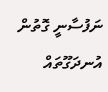ނަފުސާނީ ގޮތުން އުނދަގޫތައް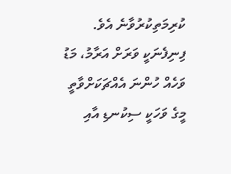ކުރިމަތިކުރުވާނެ އެވެ. ފިނިފެނަކީ ވަރަށް އަރާމު، މަޑު ވަހެއް ހުންނަ އެއްޗަކަށްވާތީ މީގެ ވަހަކީ ސިކުނޑި އާއި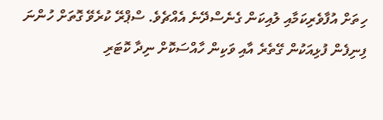ހިތަށް އުފާވެރިކަމާއި ލުއިކަން ގެނެސްދޭނެ އެއްޗެވެ. ސްޕްރޭ ކުރެވޭ ގޮތަށް ހުންނަ ފިނިފެން ފުޅިއަކުން ގޭތެރެ އާއި ވަކިން ހާއްސަކޮށް ނިދާ ކޮޓަރި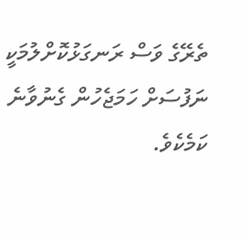ތެރޭގެ ވަސް ރަނގަޅުކޮށްލުމަކީ ނަފުސަށް ހަމަޖެހުން ގެނުވާނެ ކަމެކެވެ.